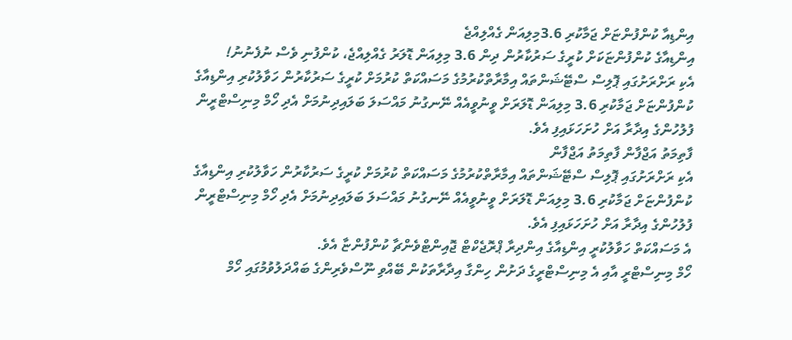އިންޑިއާ ކުންފުންޏަށް ޖަމާކުރި 3.6މިލިއަން ގެއްލިއްޖެ
އިންޑިއާގެ ކުންފުންޏަކަށް ކުރީގެ ސަރުކާރުން ދިން 3.6 މިލިއަން ޑޮލަރު ގެއްލިއްޖެ، ކުންފުނި ވެސް ނުފެނުނު!
އެކި ރަށްރަށުގައި ޕޮލިސް ސްޓޭޝަންތައް އިމާރާތްކުރުމުގެ މަސައްކަތް ކުރުމަށް ކުރީގެ ސަރުކާރުން ހަވާލުކުރި އިންޑިއާގެ ކުންފުންޏަށް ޖަމާކުރި 3.6 މިލިއަން ޑޮލަރަށް ވީނުވީއެއް ނޭނގުނު މައްސަލަ ބަލައިދިނުމަށް އެދި ހޯމް މިނިސްޓްރީން ފުލުހުންގެ އިދާރާ އަށް ހުށަހަޅައިފި އެވެ.
ފާތިމަތު އަޖްފާން ފާތިމަތު އަޖްފާން
އެކި ރަށްރަށުގައި ޕޮލިސް ސްޓޭޝަންތައް އިމާރާތްކުރުމުގެ މަސައްކަތް ކުރުމަށް ކުރީގެ ސަރުކާރުން ހަވާލުކުރި އިންޑިއާގެ ކުންފުންޏަށް ޖަމާކުރި 3.6 މިލިއަން ޑޮލަރަށް ވީނުވީއެއް ނޭނގުނު މައްސަލަ ބަލައިދިނުމަށް އެދި ހޯމް މިނިސްޓްރީން ފުލުހުންގެ އިދާރާ އަށް ހުށަހަޅައިފި އެވެ.
އެ މަސައްކަތް ހަވާލުކުރީ އިންޑިއާގެ އިންދިރާ ޕްރޮޖެކްޓް ޖޮއިންޓްވެންޗާ ކުންފުންޏާ އެވެ.
ހޯމް މިނިސްޓްރީ އާއި އެ މިނިސްޓްރީގެ ދަށުން ހިންގާ އިދާރާތަކުން ބޭއްވި ނޫސްވެރިންގެ ބައްދަލުވުމުގައި ހޯމް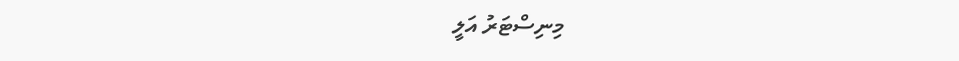މިނިސްޓަރު އަލީ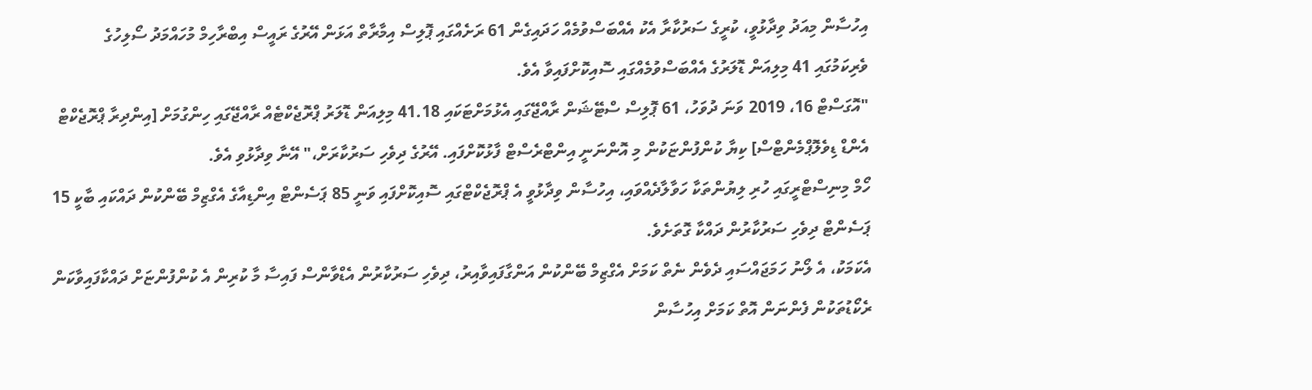އިހުސާން މިއަދު ވިދާޅުވީ، ކުރީގެ ސަރުކާރާ އެކު އެއްބަސްވުމެއް ހަދައިގެން 61 ރަށެއްގައި ޕޮލިސް އިމާރާތް އަޅަން އޭރުގެ ރައީސް އިބްރާހިމް މުހައްމަދު ސޯލިހުގެ ވެރިކަމުގައި 41 މިލިއަން ޑޮލަރުގެ އެއްބަސްވުމެއްގައި ސޮއިކޮށްފައިވާ އެވެ.
"އޮގަސްޓް 16، 2019 ވަނަ ދުވަހު، 61 ޕޮލިސް ސްޓޭޝަން ރާއްޖޭގައި އެޅުމަށްޓަކައި 41.18 މިލިއަން ޑޮލަރު ޕްރޮޖެކްޓެއް ރާއްޖޭގައި ހިންގުމަށް [އިންދިރާ ޕްރޮޖެކްޓް އެންޑް ޑިވެލޮޕްމެންޓްސް] ކިޔާ ކުންފުންޏަކުން މި އޮންނަނީ އިންޓްރެސްޓް ފާޅުކޮށްފައި. އޭރުގެ ދިވެހި ސަރުކާރަށް،" އޭނާ ވިދާޅުވި އެވެ.
ހޯމް މިނިސްޓްރީގައި ހުރި ލިޔުންތަކާ ހަވާލާދެއްވައި، އިހުސާން ވިދާޅުވީ އެ ޕްރޮޖެކްޓްގައި ސޮއިކޮށްފައި ވަނީ 85 ޕަސެންޓް އިންޑިއާގެ އެގްޒިމް ބޭންކުން ދައްކައި ބާކީ 15 ޕަސެންޓް ދިވެހި ސަރުކާރުން ދައްކާ ގޮތަށެވެ.
އެކަމަކު، އެ ލޯނު ހަމަޖައްސައި ދެވެން ނެތް ކަމަށް އެގްޒިމް ބޭންކުން އަންގާފައިވާއިރު، ދިވެހި ސަރުކާރުން އެޑްވާންސް ފައިސާ މާ ކުރިން އެ ކުންފުންޏަށް ދައްކާފައިވާކަން ރެކޯޑުތަކުން ފެންނަން އޮތް ކަމަށް އިހުސާން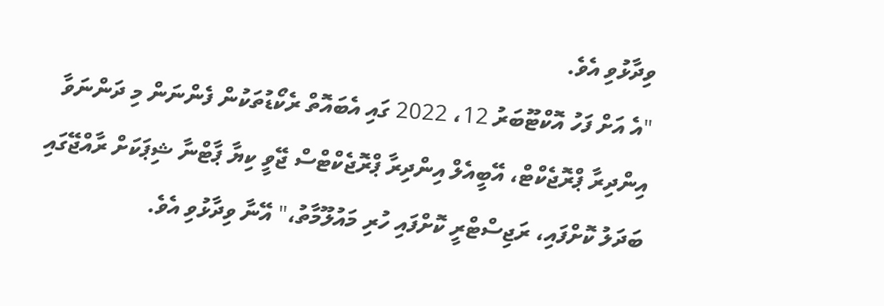ވިދާޅުވި އެވެ.
"އެ އަށް ފަހު އޮކްޓޫބަރު 12، 2022 ގައި އެބައޮތް ރެކޯޑުތަކުން ފެންނަން މި ދަންނަވާ އިންދިރާ ޕްރޮޖެކްޓް، އޭބީއެލް އިންދިރާ ޕްރޮޖެކްޓްސް ޖޭވީ ކިޔާ ޕާޓްނާ ޝިޕަކަށް ރާއްޖޭގައި ބަދަލު ކޮށްފައި، ރަޖިސްޓްރީ ކޮށްފައި ހުރި މައުލޫމާތު،" އޭނާ ވިދާޅުވި އެވެ.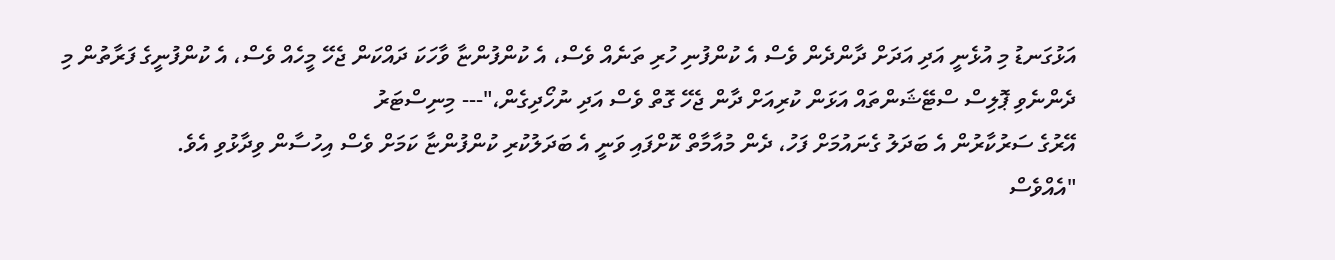އަޅުގަނޑު މި އުޅެނީ އަދި އަދަށް ދާންދެން ވެސް އެ ކުންފުނި ހުރި ތަނެއް ވެސް، އެ ކުންފުންޏާ ވާހަކަ ދައްކަން ޖެހޭ މީހެއް ވެސް، އެ ކުންފުނީގެ ފަރާތުން މި ދެންނެވި ޕޮލިސް ސްޓޭޝަންތައް އަޅަން ކުރިއަށް ދާން ޖެހޭ ގޮތް ވެސް އަދި ނުހޯދިގެން،"--- މިނިސްޓަރު
އޭރުގެ ސަރުކާރުން އެ ބަދަލު ގެނައުމަށް ފަހު، ދެން މުއާމާތް ކޮށްފައި ވަނީ އެ ބަދަލުކުރި ކުންފުންޏާ ކަމަށް ވެސް އިހުސާން ވިދާޅުވި އެވެ.
"އެއްވެސް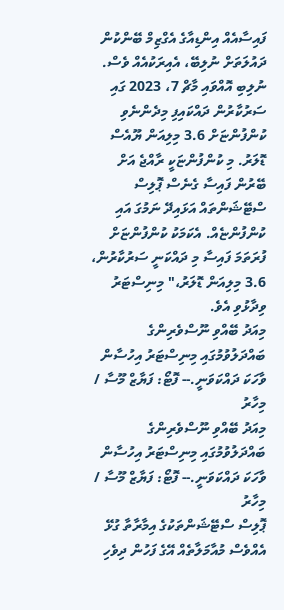ފައިސާއެއް އިންޑިއާގެ އެގްޒިމް ބޭންކުން ދައުލަތަށް ނުލިބޭ، އެއިރަކުއެއް ވެސް. ނުލިބި އޮއްވައި މާޗް 7، 2023 ގައި ސަރުކާރުން ދައްކައިފި މިދެންނެވި ކުންފުންޏަށް 3.6 މިލިއަން ޔޫއެސް ޑޮލަރު. މި ކުންފުންޏަކީ ރާއްޖެ އަށް ބޭރުން ފައިސާ ގެނެސް ޕޮލިސް ސްޓޭޝަންތައް އަޅައިދޭ ނަމުގަ އައި ކުންފުންޏެއް. އެކަމަކު ކުންފުންޏަށް ފުރަތަމަ ފައިސާ މި ދައްކަނީ ސަރުކާރުން، 3.6 މިލިއަން ޑޮލަރު،" މިނިސްޓަރު ވިދާޅުވި އެވެ.
މިއަދު ބޭއްވި ނޫސްވެރިންގެ ބައްދަލުވުމުގައި މިނިސްޓަރު އިހުސާން ވާހަކަ ދައްކަވަނީ.-- ފޮޓޯ: ފަޔާޒް މޫސާ / މިހާރު
މިއަދު ބޭއްވި ނޫސްވެރިންގެ ބައްދަލުވުމުގައި މިނިސްޓަރު އިހުސާން ވާހަކަ ދައްކަވަނީ.-- ފޮޓޯ: ފަޔާޒް މޫސާ / މިހާރު
ޕޮލިސް ސްޓޭޝަންތަކުގެ އިމާރާތާ ގުޅޭ އެއްވެސް މުއާމަލާތެއް އޭގެ ފަހުން ދިވެހި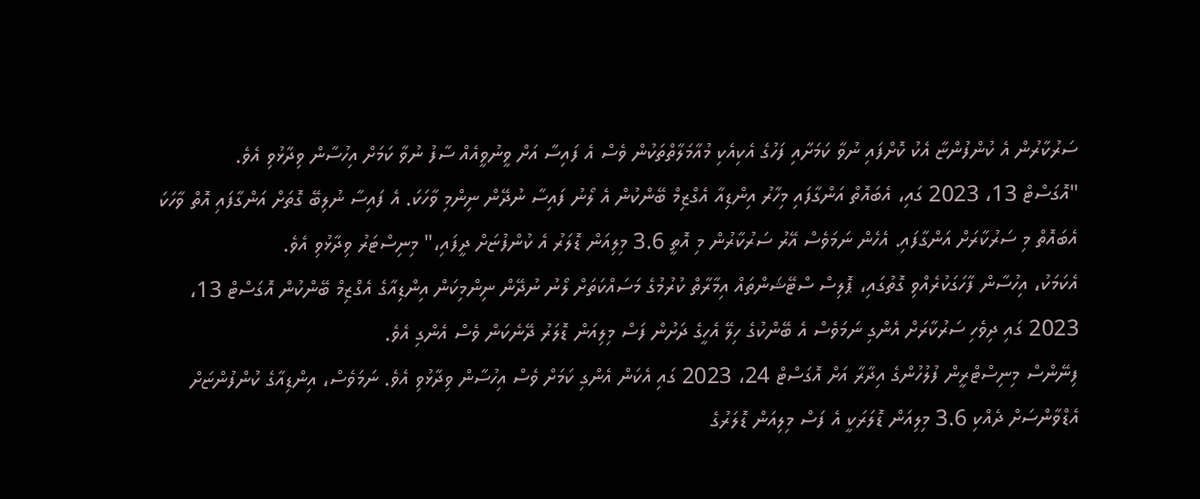ސަރުކާރުން އެ ކުންފުންޏާ އެކު ކޮށްފައި ނުވާ ކަމަށާއި ފަހުގެ އެކިއެކި މުއާމަލާތްތަކުން ވެސް އެ ފައިސާ އަށް ވީނުވީއެއް ސާފު ނުވާ ކަމަށް އިހުސާން ވިދާޅުވި އެވެ.
"އޮގަސްޓް 13، 2023 ގައި، އެބައޮތް އަންގާފައި މިހާރު އިންޑިއާ އެގްޒިމް ބޭންކުން އެ ލޯނު ފައިސާ ނުދޭން ނިންމި ވާހަކަ. އެ ފައިސާ ނުލިބޭ ގޮތަށް އަންގާފައި އޮތް ވާހަކަ އެބައޮތް މި ސަރުކާރަށް އަންގާފައި. އެހެން ނަމަވެސް އޭރު ސަރުކާރުން މި އޮތީ 3.6 މިލިއަން ޑޮލަރު އެ ކުންފުޏަށް ދީފައި،" މިނިސްޓަރު ވިދާޅުވި އެވެ.
އެކަމަކު، އިހުސާން ފާހަގަކުރެއްވި ގޮތުގައި، ޕޮލިސް ސްޓޭޝަންތައް އިމާރާތް ކުރުމުގެ މަސައްކަތަށް ލޯނު ނުދޭން ނިންމިކަން އިންޑިއާގެ އެގްޒިމް ބޭންކުން އޮގަސްޓް 13، 2023 ގައި ދިވެހި ސަރުކާރަށް އެންގި ނަމަވެސް އެ ބޭންކުގެ ހިލޭ އެހީގެ ދަށުން ފަސް މިލިއަން ޑޮލަރު ދޭނެކަން ވެސް އެންގި އެވެ.
ފިނޭންސް މިނިސްޓްރީން ފުލުހުންގެ އިދާރާ އަށް އޮގަސްޓް 24، 2023 ގައި އެކަން އެންގި ކަމަށް ވެސް އިހުސާން ވިދާޅުވި އެވެ. ނަމަވެސް، އިންޑިއާގެ ކުންފުންޏަށް އެޑްވާންސަށް ދެއްކި 3.6 މިލިއަން ޑޮލަރަކީ އެ ފަސް މިލިއަން ޑޮލަރުގެ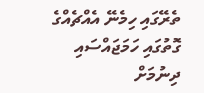ތެރޭގައި ހިމެނޭ އެއްޗެއްގެ ގޮތުގައި ހަމަޖައްސައި ދިނުމަށް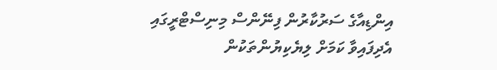އިންޑިއާގެ ސަރުކާރުން ފިނޭންސް މިނިސްޓްރީގައި އެދިފައިވާ ކަމަށް ލިޔެކިޔުންތަކުން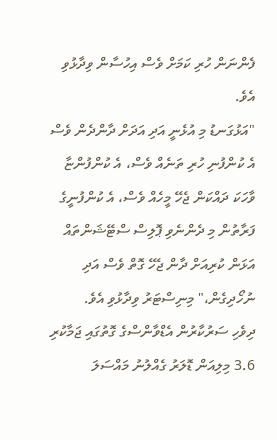ފެންނަން ހުރި ކަމަށް ވެސް އިހުސާން ވިދާޅުވި އެވެ.
"އަޅުގަނޑު މި އުޅެނީ އަދި އަދަށް ދާންދެން ވެސް އެ ކުންފުނި ހުރި ތަނެއް ވެސް، އެ ކުންފުންޏާ ވާހަކަ ދައްކަން ޖެހޭ މީހެއް ވެސް، އެ ކުންފުނީގެ ފަރާތުން މި ދެންނެވި ޕޮލިސް ސްޓޭޝަންތައް އަޅަން ކުރިއަށް ދާން ޖެހޭ ގޮތް ވެސް އަދި ނުހޯދިގެން،" މިނިސްޓަރު ވިދާޅުވި އެވެ.
ދިވެހި ސަރުކާރުން އެޑްވާންސްގެ ގޮތުގައި ޖަމާކުރި 3.6 މިލިއަން ޑޮލަރު ގެއްލުނު މައްސަލަ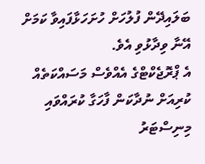ބަލައިދޭން ފުލުހަށް ހުށަހަޅާފައިވާ ކަމަށް އޭނާ ވިދާޅުވި އެވެ.
އެ ޕްރޮޖެކްޓްގެ އެއްވެސް މަސައްކަތެއް ކުރިއަށް ނުދާކަން ފާހަގާ ކުރައްވައި މިނިސްޓަރު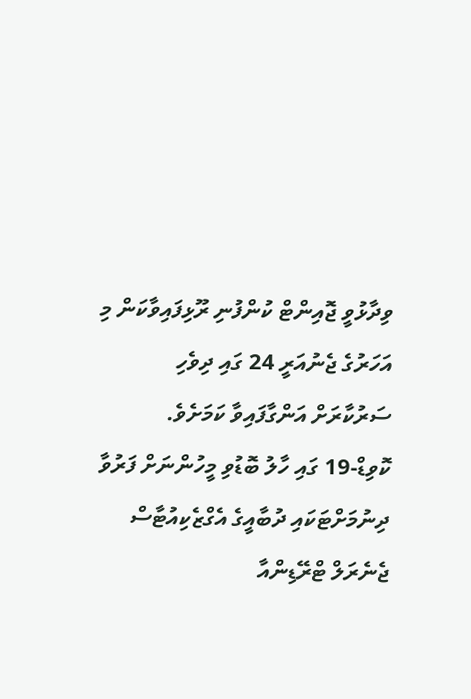ވިދާޅުވީ ޖޮއިންޓް ކުންފުނި ރޫޅިފައިވާކަން މި އަހަރުގެ ޖެނުއަރީ 24 ގައި ދިވެހި ސަރުކާރަށް އަންގާފައިވާ ކަމަށެވެ.
ކޮވިޑް-19 ގައި ހާލު ބޮޑުވި މީހުންނަށް ފަރުވާ ދިނުމަށްޓަކައި ދުބާއީގެ އެގްޒެކިއުޓާސް ޖެނެރަލް ޓްރޭޑިންއާ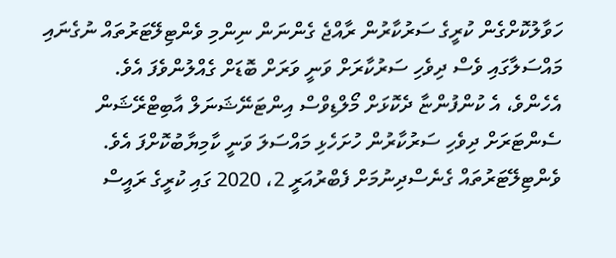ހަވާލުކޮށްގެން ކުރީގެ ސަރުކާރުން ރާއްޖެ ގެންނަން ނިންމި ވެންޓިލޭޓަރުތައް ނުގެނައި މައްސަލާގައި ވެސް ދިވެހި ސަރުކާރަށް ވަނީ ވަރަށް ބޮޑަށް ގެއްލުންވެފަ އެވެ.
އެހެންވެ، އެ ކުންފުންޏާ ދެކޮޅަށް މޯލްޑިވްސް އިންޓަނޭޝަނަލް އާބިޓްރޭޝަން ސެންޓަރަށް ދިވެހި ސަރުކާރުން ހުށަހެޅި މައްސަލަ ވަނީ ކާމިޔާބުކޮށްފަ އެވެ.
ވެންޓިލޭޓަރުތައް ގެނެސްދިނުމަށް ފެބްރުއަރީ 2، 2020 ގައި ކުރީގެ ރައީސް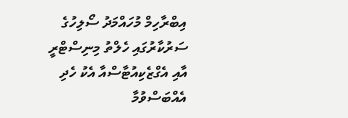އިބްރާހިމް މުހައްމަދު ސޯލިހުގެ ސަރުކާރުގައި ހެލްތު މިނިސްޓްރީ އާއި އެގްޒެކިއުޓާސްއާ އެކު ހެދި އެއްބަސްވުމާ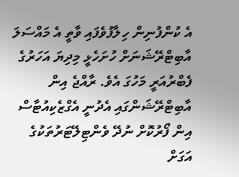އެ ކުންފުނިން ހިލާފުވެފައި ވާތީ އެ މައްސަލަ އާބިޓްރޭޝަނަށް ހުށަހެޅީ މިދިޔަ އަހަރުގެ ފެބްރުއަރީ މަހުގަ އެވެ. ރާއްޖެ އިން އާބިޓްރޭޝަންގައި އެދުނީ އެގްޒެކިއުޓާސް އިން ފޯރުކޮށް ނުދޭ ވެންޓިލޭޓަރުތަކުގެ އަގަށް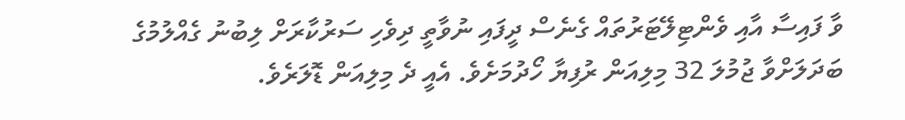ވާ ފައިސާ އާއި ވެންޓިލޭޓަރުތައް ގެނެސް ދީފައި ނުވާތީ ދިވެހި ސަރުކާރަށް ލިބުނު ގެއްލުމުގެ ބަދަލަށްވާ ޖުމުލަ 32 މިލިއަން ރުފިޔާ ހޯދުމަށެވެ. އެއީ ދެ މިލިއަން ޑޮލަރެވެ.